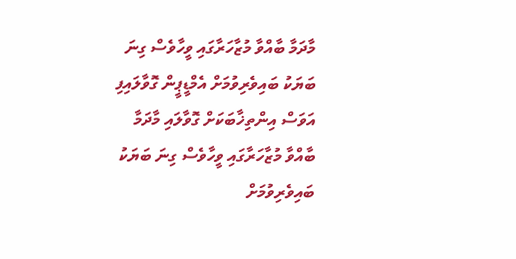މާދަމާ ބާއްވާ މުޒާހަރާގައި ވީހާވެސް ގިނަ ބަޔަކު ބައިވެރިވުމަށް އެމްޑީޕީން ގޮވާލައިފި
އަވަސް އިންތިޚާބަކަށް ގޮވާލައި މާދަމާ ބާއްވާ މުޒާހަރާގައި ވީހާވެސް ގިނަ ބަޔަކު ބައިވެރިވުމަށް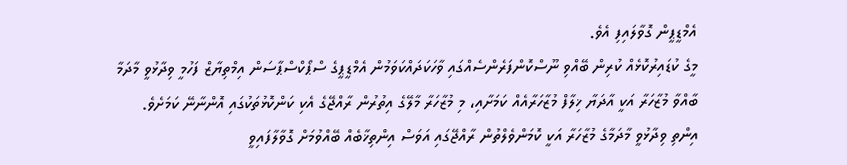އެމްޑީޕީން ގޮވާލައިފި އެވެ.
މީގެ ކުޑައިރުކޮޅެއް ކުރިން ބޭއްވި ނޫސްކޮންފަރެންސެއްގައި ވާހަކަދައްކަވަމުން އެމްޑީޕީގެ ސްޕޯކްސްޕާސަން އިމްތިޔާޒް ފަހުމީ ވިދާޅުވީ މާދަމާ ބާއްވާ މުޒާހަރާ އަކީ އާދަޔާ ޚިލާފް މުޒާހަރާއެއް ކަމަށާއި، މި މުޒާހަރާ މާލޭގެ އިތުރުން ރާއްޖޭގެ އެކި ކަންކޮޅުތަކުގައި އޮންނާނޭ ކަމަށެވެ.
އިންތި ވިދާޅުވީ މާދަމާގެ މުޒާހަރާ އަކީ ކޮމަންވެލްތުން ރާއްޖޭގައި އަވަސް އިންތިޚާބެއް ބޭއްވުމަށް ގޮވާލާފައިވީ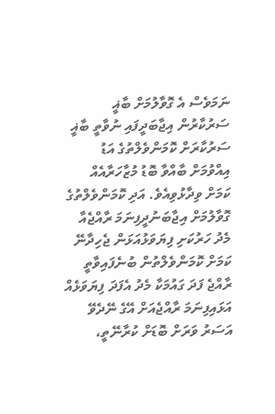ނަމަވެސް އެ ގޮވާލުމަށް ބާޣީ ސަރުކާރުން އިޖާބަދީފައި ނުވާތީ ބާޣީ ސަރުކާރަށް ކޮމަންވެލްތުގެ އަޑު އިއްވުމަށް ބާއްވާ ބޮޑު މުޒާހަރާއެއް ކަމަށް ވިދާޅުވިއެވެ. އަދި ކޮމަންވެލްތުގެ ގޮވާލުމަށް އިޖާބަނުދީފިނަމަ ރާއްޖެއާ މެދު ހަރުކަށި ފިޔަވަޅުއަޅަން ޖެހިދާނޭ ކަމަށް ކޮމަންވެލްތުން ބުނެފައިވާތީ ރާއްޖެ ފަދަ ގައުމަކާ މެދު އެފަދަ ފިޔަވަޅެއް އަޅައިފިނަމަ ރާއްޖެއަށް އޭގެ ނޭދެވޭ އަސަރު ވަރަށް ބޮޑަށް ކުރާނޭތީ،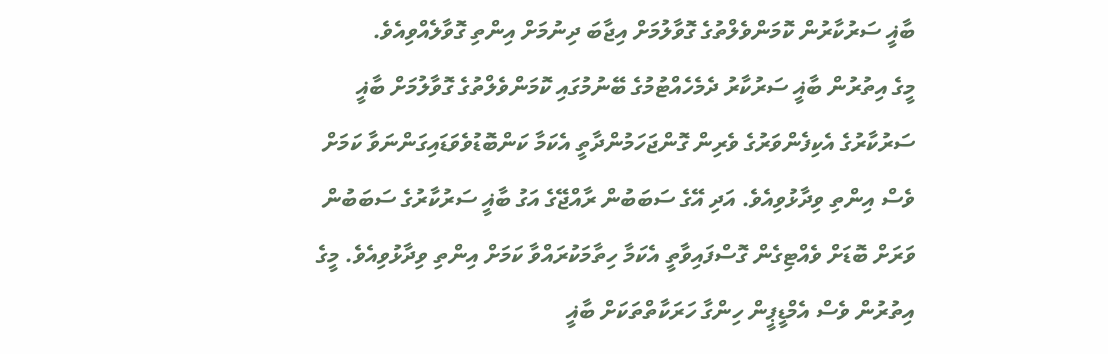ބާޣީ ސަރުކާރުން ކޮމަންވެލްތުގެ ގޮވާލުމަށް އިޖާބަ ދިނުމަށް އިންތި ގޮވާލެއްވިއެވެ.
މީގެ އިތުރުން ބާޣީ ސަރުކާރު ދެމެހެއްޓުމުގެ ބޭނުމުގައި ކޮމަންވެލްތުގެ ގޮވާލުމަށް ބާޣީ ސަރުކާރުގެ އެކިފެންވަރުގެ ވެރިން ގޮންޖަހަމުންދާތީ އެކަމާ ކަންބޮޑުވެވަޑައިގަންނަވާ ކަމަށް ވެސް އިންތި ވިދާޅުވިއެވެ. އަދި އޭގެ ސަބަބުން ރާއްޖޭގެ އަގު ބާޣީ ސަރުކާރުގެ ސަބަބުން ވަރަށް ބޮޑަށް ވެއްޓިގެން ގޮސްފައިވާތީ އެކަމާ ހިތާމަކުރައްވާ ކަމަށް އިންތި ވިދާޅުވިއެވެ. މީގެ އިތުރުން ވެސް އެމްޑީޕީން ހިންގާ ހަރަކާތްތަކަށް ބާޣީ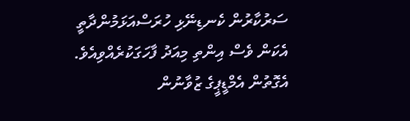ސަރުކާރުން ކެނޑިނޭޅި ހުރަސްއަޅަމުންދާތީ އެކަން ވެސް އިންތި މިއަދު ފާހަގަކުރެއްވިއެވެ. އެގޮތުން އެމްޑީޕީގެ ޒުވާނުން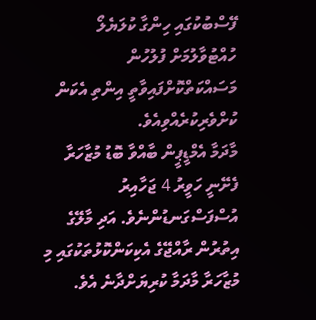ފޭސްބުކުގައި ހިންގާ ކުލަޔެލޯ ހުއްޓުވާލުމަށް ފުލުހުން މަސައްކަތްކޮށްފައިވާތީ އިންތި އެކަން ކުށްވެރިކުރެއްވިއެވެ.
މާދަމާ އެމްޑީޕީން ބާއްވާ ބޮޑު މުޒާހަރާ ފެށޭނީ ހަވީރު 4 ޖަހާއިރު އުސްފަސްގަނޑުންނެވެ. އަދި މާލޭގެ އިތުރުން ރާއްޖޭގެ އެކިކަންކޮޅުތަކުގައި މި މުޒާހަރާ މާދަމާ ކުރިޔަށްދާނެ އެވެ.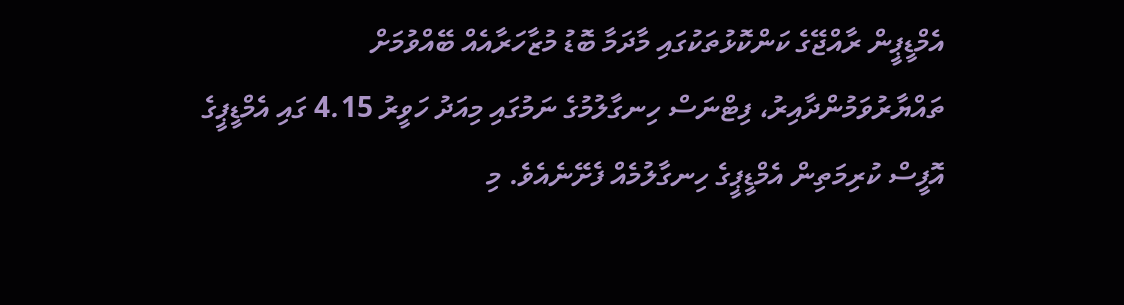އެމްޑީޕީން ރާއްޖޭގެ ކަންކޮޅުތަކުގައި މާދަމާ ބޮޑު މުޒާހަރާއެއް ބޭއްވުމަށް ތައްޔާރުވަމުންދާއިރު، ފިޓްނަސް ހިނގާލުމުގެ ނަމުގައި މިއަދު ހަވީރު 4.15 ގައި އެމްޑީޕީގެ އޮފީސް ކުރިމަތިން އެމްޑީޕީގެ ހިނގާލުމެއް ފެށޭނެއެވެ. މި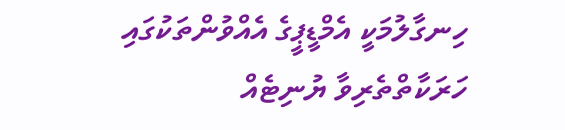ހިނގާލުމަކީ އެމްޑީޕީގެ އެއްވުންތަކުގައި ހަރަކާތްތެރިވާ ޔުނިޓެއް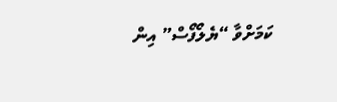ކަމަށްވާ “ޔެލޯފޯސް” އިން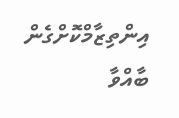އިންތިޒާމްކޮށްގެން ބާއްވާ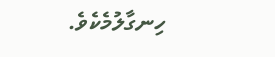ހިނގާލުމެކެވެ.